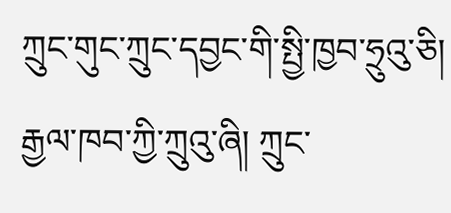ཀྲུང་གུང་ཀྲུང་དབྱང་གི་སྤྱི་ཁྱབ་ཧྲུའུ་ཅི། རྒྱལ་ཁབ་ཀྱི་ཀྲུའུ་ཞི། ཀྲུང་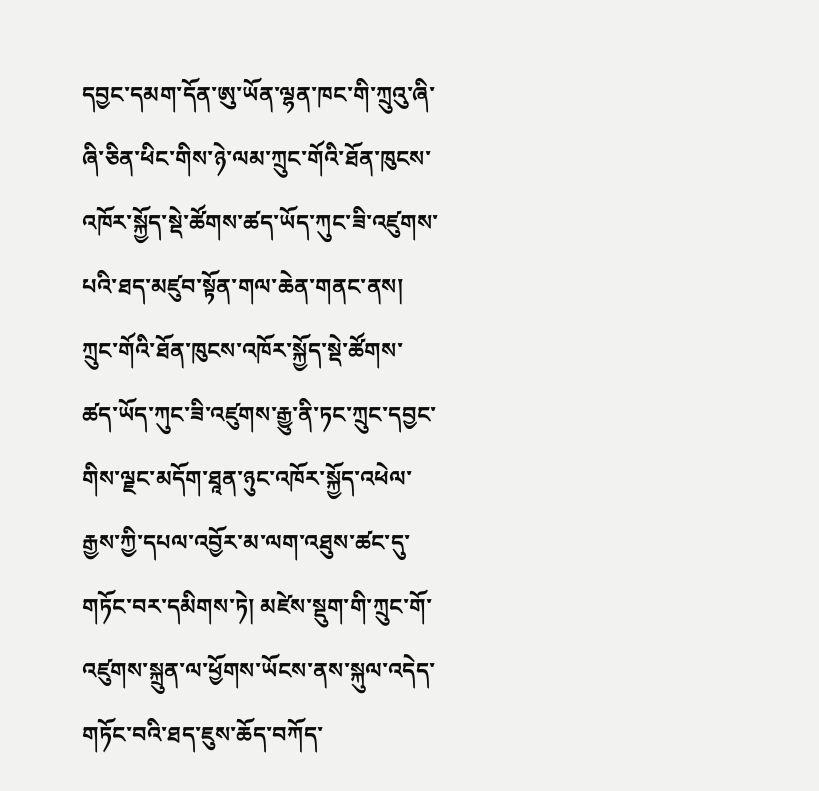དབྱང་དམག་དོན་ཨུ་ཡོན་ལྷན་ཁང་གི་ཀྲུའུ་ཞི་ཞི་ཅིན་ཕིང་གིས་ཉེ་ལམ་ཀྲུང་གོའི་ཐོན་ཁུངས་འཁོར་སྐྱོད་སྡེ་ཚོགས་ཚད་ཡོད་ཀུང་ཟི་འཛུགས་པའི་ཐད་མཛུབ་སྟོན་གལ་ཆེན་གནང་ནས། ཀྲུང་གོའི་ཐོན་ཁུངས་འཁོར་སྐྱོད་སྡེ་ཚོགས་ཚད་ཡོད་ཀུང་ཟི་འཛུགས་རྒྱུ་ནི་ཏང་ཀྲུང་དབྱང་གིས་ལྗང་མདོག་ཐཱན་ཉུང་འཁོར་སྐྱོད་འཕེལ་རྒྱས་ཀྱི་དཔལ་འབྱོར་མ་ལག་འཐུས་ཚང་དུ་གཏོང་བར་དམིགས་ཏེ། མཛེས་སྡུག་གི་ཀྲུང་གོ་འཛུགས་སྐྲུན་ལ་ཕྱོགས་ཡོངས་ནས་སྐུལ་འདེད་གཏོང་བའི་ཐད་ཇུས་ཆོད་བཀོད་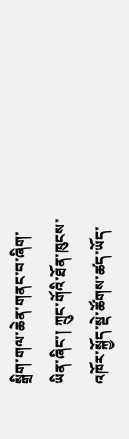སྒྲིག་གལ་ཆེན་གནང་བ་ཞིག་ཡིན་ཞིང་། ཀྲུང་གོའི་ཐོན་ཁུངས་འཁོར་སྐྱོད་སྡེ་ཚོགས་ཚད་ཡོད་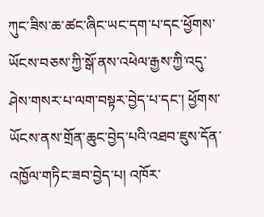ཀུང་ཟིས་ཆ་ཚང་ཞིང་ཡང་དག་པ་དང་ཕྱོགས་ཡོངས་བཅས་ཀྱི་སྒོ་ནས་འཕེལ་རྒྱས་ཀྱི་འདུ་ཤེས་གསར་པ་ལག་བསྟར་བྱེད་པ་དང་། ཕྱོགས་ཡོངས་ནས་གྲོན་ཆུང་བྱེད་པའི་འཐབ་ཇུས་དོན་འཁྱོལ་གཏིང་ཟབ་བྱེད་པ། འཁོར་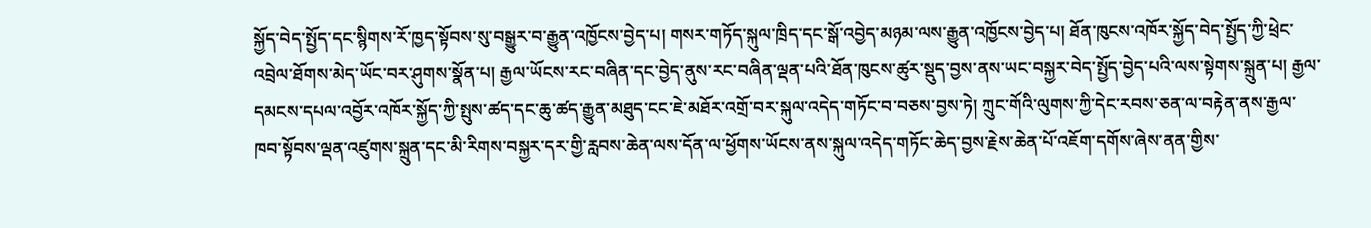སྐྱོད་བེད་སྤྱོད་དང་སྙིགས་རོ་ཁྱད་སྟོབས་སུ་བསྒྱུར་བ་རྒྱུན་འཁྱོངས་བྱེད་པ། གསར་གཏོད་སྐུལ་ཁྲིད་དང་སྒོ་འབྱེད་མཉམ་ལས་རྒྱུན་འཁྱོངས་བྱེད་པ། ཐོན་ཁུངས་འཁོར་སྐྱོད་བེད་སྤྱོད་ཀྱི་ཕྲེང་འབྲེལ་ཐོགས་མེད་ཡོང་བར་ཤུགས་སྣོན་པ། རྒྱལ་ཡོངས་རང་བཞིན་དང་བྱེད་ནུས་རང་བཞིན་ལྡན་པའི་ཐོན་ཁུངས་ཚུར་སྡུད་བྱས་ནས་ཡང་བསྐྱར་བེད་སྤྱོད་བྱེད་པའི་ལས་སྟེགས་སྐྲུན་པ། རྒྱལ་དམངས་དཔལ་འབྱོར་འཁོར་སྐྱོད་ཀྱི་སྤུས་ཚད་དང་ཆུ་ཚད་རྒྱུན་མཐུད་ངང་ཇེ་མཐོར་འགྲོ་བར་སྐུལ་འདེད་གཏོང་བ་བཅས་བྱས་ཏེ། ཀྲུང་གོའི་ལུགས་ཀྱི་དེང་རབས་ཅན་ལ་བརྟེན་ནས་རྒྱལ་ཁབ་སྟོབས་ལྡན་འཛུགས་སྐྲུན་དང་མི་རིགས་བསྐྱར་དར་གྱི་རླབས་ཆེན་ལས་དོན་ལ་ཕྱོགས་ཡོངས་ནས་སྐུལ་འདེད་གཏོང་ཆེད་བྱས་རྗེས་ཆེན་པོ་འཇོག་དགོས་ཞེས་ནན་གྱིས་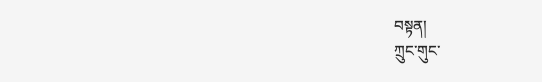བསྟན།
ཀྲུང་གུང་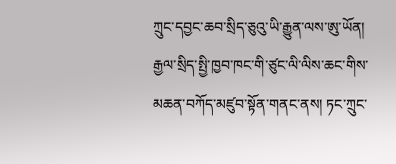ཀྲུང་དབྱང་ཆབ་སྲིད་ཅུའུ་ཡི་རྒྱུན་ལས་ཨུ་ཡོན། རྒྱལ་སྲིད་སྤྱི་ཁྱབ་ཁང་གི་ཙུང་ལི་ལིས་ཆང་གིས་མཆན་བཀོད་མཛུབ་སྟོན་གནང་ནས། ཏང་ཀྲུང་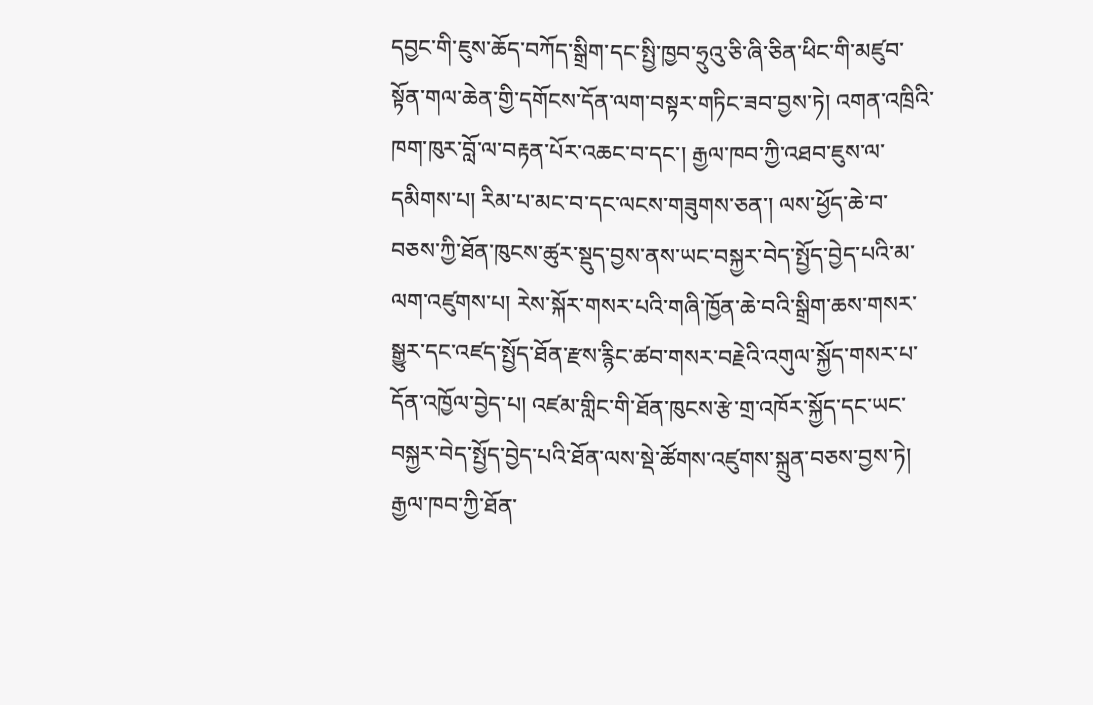དབྱང་གི་ཇུས་ཆོད་བཀོད་སྒྲིག་དང་སྤྱི་ཁྱབ་ཧྲུའུ་ཅི་ཞི་ཅིན་ཕིང་གི་མཛུབ་སྟོན་གལ་ཆེན་གྱི་དགོངས་དོན་ལག་བསྟར་གཏིང་ཟབ་བྱས་ཏེ། འགན་འཁྲིའི་ཁག་ཁུར་བློ་ལ་བརྟན་པོར་འཆང་བ་དང་། རྒྱལ་ཁབ་ཀྱི་འཐབ་ཇུས་ལ་དམིགས་པ། རིམ་པ་མང་བ་དང་ལངས་གཟུགས་ཅན་། ལས་ཕྱོད་ཆེ་བ་བཅས་ཀྱི་ཐོན་ཁུངས་ཚུར་སྡུད་བྱས་ནས་ཡང་བསྐྱར་བེད་སྤྱོད་བྱེད་པའི་མ་ལག་འཛུགས་པ། རེས་སྐོར་གསར་པའི་གཞི་ཁྱོན་ཆེ་བའི་སྒྲིག་ཆས་གསར་སྒྱུར་དང་འཛད་སྤྱོད་ཐོན་རྫས་རྙིང་ཚབ་གསར་བརྗེའི་འགུལ་སྐྱོད་གསར་པ་དོན་འཁྱོལ་བྱེད་པ། འཛམ་གླིང་གི་ཐོན་ཁུངས་རྩེ་གྲ་འཁོར་སྐྱོད་དང་ཡང་བསྐྱར་བེད་སྤྱོད་བྱེད་པའི་ཐོན་ལས་སྡེ་ཚོགས་འཛུགས་སྐྲུན་བཅས་བྱས་ཏེ། རྒྱལ་ཁབ་ཀྱི་ཐོན་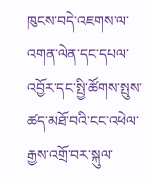ཁུངས་བདེ་འཇགས་ལ་འགན་ལེན་དང་དཔལ་འབྱོར་དང་སྤྱི་ཚོགས་སྤུས་ཚད་མཐོ་བའི་ངང་འཕེལ་རྒྱས་འགྲོ་བར་སྐུལ་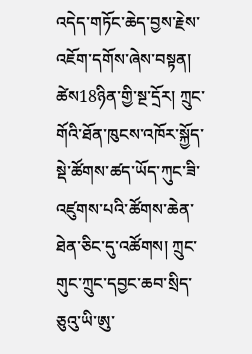འདེད་གཏོང་ཆེད་བྱས་རྗེས་འཇོག་དགོས་ཞེས་བསྟན།
ཚེས18ཉིན་གྱི་སྔ་དྲོར། ཀྲུང་གོའི་ཐོན་ཁུངས་འཁོར་སྐྱོད་སྡེ་ཚོགས་ཚད་ཡོད་ཀུང་ཟི་འཛུགས་པའི་ཚོགས་ཆེན་ཐེན་ཅིང་དུ་འཚོགས། ཀྲུང་གུང་ཀྲུང་དབྱང་ཆབ་སྲིད་ཅུའུ་ཡི་ཨུ་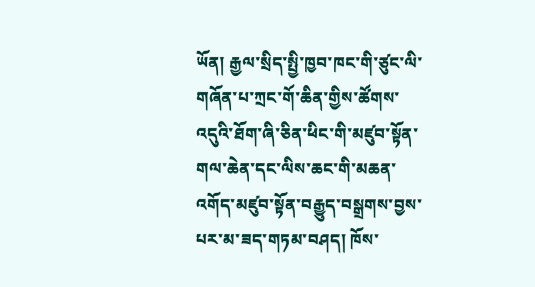ཡོན། རྒྱལ་སྲིད་སྤྱི་ཁྱབ་ཁང་གི་ཙུང་ལི་གཞོན་པ་ཀྲང་གོ་ཆིན་གྱིས་ཚོགས་འདུའི་ཐོག་ཞི་ཅིན་ཕིང་གི་མཛུབ་སྟོན་གལ་ཆེན་དང་ལིས་ཆང་གི་མཆན་འགོད་མཛུབ་སྟོན་བརྒྱུད་བསྒྲགས་བྱས་པར་མ་ཟད་གཏམ་བཤད། ཁོས་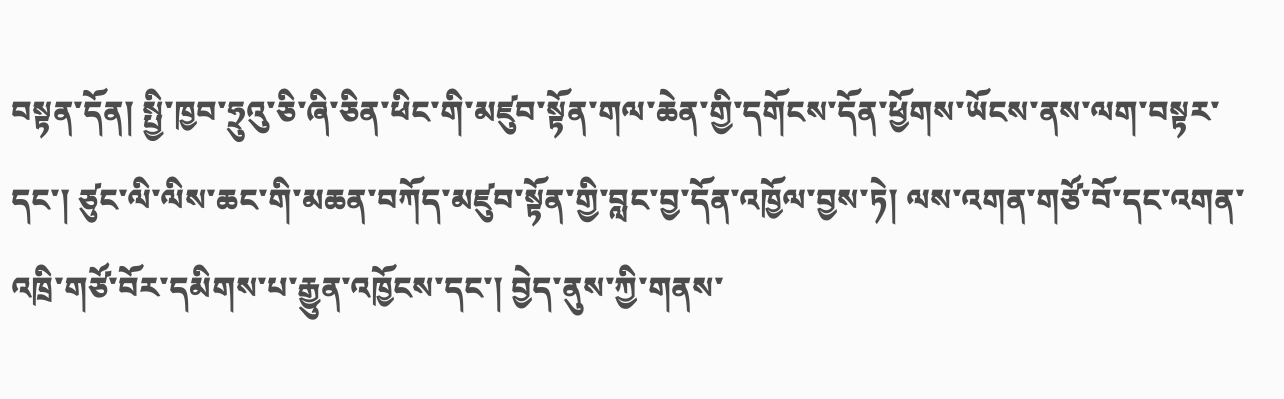བསྟན་དོན། སྤྱི་ཁྱབ་ཧྲུའུ་ཅི་ཞི་ཅིན་ཕིང་གི་མཛུབ་སྟོན་གལ་ཆེན་གྱི་དགོངས་དོན་ཕྱོགས་ཡོངས་ནས་ལག་བསྟར་དང་། ཙུང་ལི་ལིས་ཆང་གི་མཆན་བཀོད་མཛུབ་སྟོན་གྱི་བླང་བྱ་དོན་འཁྱོལ་བྱས་ཏེ། ལས་འགན་གཙོ་བོ་དང་འགན་འཁྲི་གཙོ་བོར་དམིགས་པ་རྒྱུན་འཁྱོངས་དང་། བྱེད་ནུས་ཀྱི་གནས་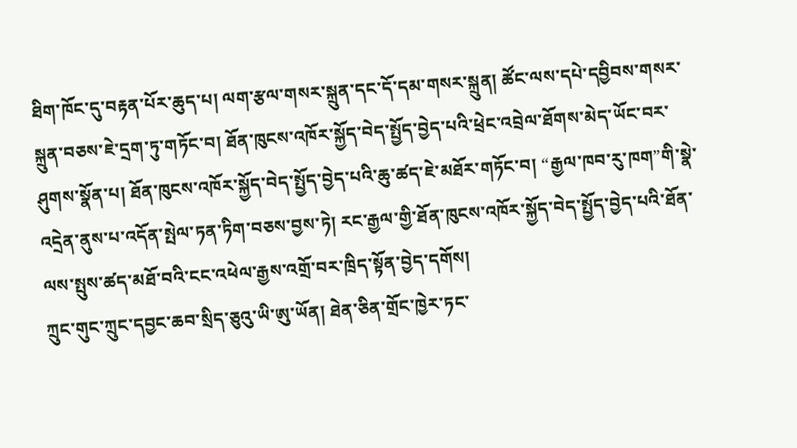ཐིག་ཁོང་དུ་བརྟན་པོར་ཆུད་པ། ལག་རྩལ་གསར་སྐྲུན་དང་དོ་དམ་གསར་སྐྲུན། ཚོང་ལས་དཔེ་དབྱིབས་གསར་སྐྲུན་བཅས་ཇེ་དྲག་ཏུ་གཏོང་བ། ཐོན་ཁུངས་འཁོར་སྐྱོད་བེད་སྤྱོད་བྱེད་པའི་ཕྲེང་འབྲེལ་ཐོགས་མེད་ཡོང་བར་ཤུགས་སྣོན་པ། ཐོན་ཁུངས་འཁོར་སྐྱོད་བེད་སྤྱོད་བྱེད་པའི་ཆུ་ཚད་ཇེ་མཐོར་གཏོང་བ། “རྒྱལ་ཁབ་རུ་ཁག”གི་སྣེ་འདྲེན་ནུས་པ་འདོན་སྤེལ་ཏན་ཏིག་བཅས་བྱས་ཏེ། རང་རྒྱལ་གྱི་ཐོན་ཁུངས་འཁོར་སྐྱོད་བེད་སྤྱོད་བྱེད་པའི་ཐོན་ལས་སྤུས་ཚད་མཐོ་བའི་ངང་འཕེལ་རྒྱས་འགྲོ་བར་ཁྲིད་སྟོན་བྱེད་དགོས།
ཀྲུང་གུང་ཀྲུང་དབྱང་ཆབ་སྲིད་ཅུའུ་ཡི་ཨུ་ཡོན། ཐེན་ཅིན་གྲོང་ཁྱེར་ཏང་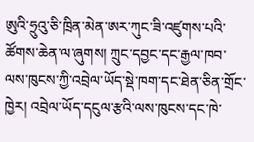ཨུའི་ཧྲུའུ་ཅི་ཁྲིན་མེན་ཨར་ཀུང་ཟི་འཛུགས་པའི་ཚོགས་ཆེན་ལ་ཞུགས། ཀྲུང་དབྱང་དང་རྒྱལ་ཁབ་ལས་ཁུངས་ཀྱི་འབྲེལ་ཡོད་སྡེ་ཁག་དང་ཐེན་ཅིན་གྲོང་ཁྱེར། འབྲེལ་ཡོད་དངུལ་རྩའི་ལས་ཁུངས་དང་ཁེ་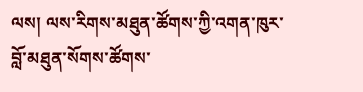ལས། ལས་རིགས་མཐུན་ཚོགས་ཀྱི་འགན་ཁུར་བློ་མཐུན་སོགས་ཚོགས་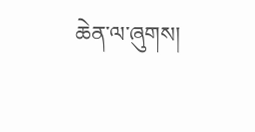ཆེན་ལ་ཞུགས།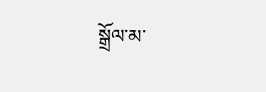སྒྲོལ་མ་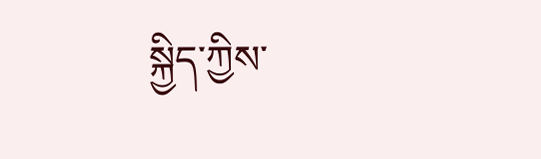སྐྱིད་ཀྱིས་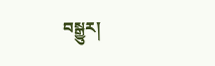བསྒྱུར།